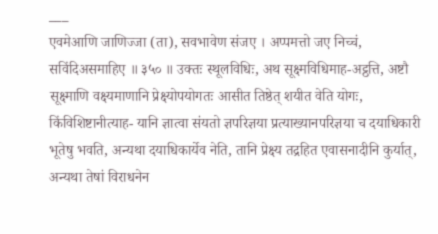___
एवमेआणि जाणिज्जा (ता), सवभावेण संजए । अप्पमत्तो जए निच्चं, सविंदिअसमाहिए ॥ ३५० ॥ उक्तः स्थूलविधिः, अथ सूक्ष्मविधिमाह-अट्ठत्ति, अष्टौ सूक्ष्माणि वक्ष्यमाणानि प्रेक्ष्योपयोगतः आसीत तिष्ठेत् शयीत वेति योगः, किंविशिष्टानीत्याह- यानि ज्ञात्वा संयतो ज्ञपरिज्ञया प्रत्याख्यानपरिज्ञया च दयाधिकारी भूतेषु भवति, अन्यथा दयाधिकार्येव नेति, तानि प्रेक्ष्य तद्रहित एवासनादीनि कुर्यात्, अन्यथा तेषां विराधनेन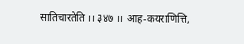सातिचारतेति ।। ३४७ ।। आह-कयराणित्ति,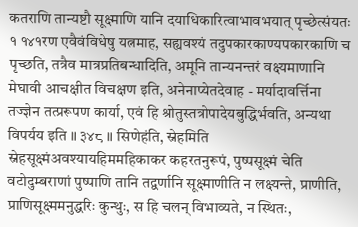कतराणि तान्यष्टौ सूक्ष्माणि यानि दयाधिकारित्वाभावभयात् पृच्छेत्संयतः १ १४१रण एवैवंविधेषु यत्नमाह, सह्यवश्यं तदुपकारकाण्यपकारकाणि च पृच्छति, तत्रैव मात्रप्रतिबन्धादिति, अमूनि तान्यनन्तरं वक्ष्यमाणानि मेघावी आचक्षीत विचक्षण इति, अनेनाप्येतदेवाह - मर्यादावर्त्तिना तज्ज्ञेन तत्प्ररूपण कार्या, एवं हि श्रोतुस्तत्रोपादेयबुद्धिर्भवति, अन्यथा विपर्यय इति ॥ ३४८ ॥ सिणेहंति, स्नेहमिति स्नेहसूक्ष्मंअवश्यायहिममहिकाकर कहरतनुरूपं, पुष्पसूक्ष्मं चेति वटोदुम्बराणां पुष्पाणि तानि तद्वर्णानि सूक्ष्माणीति न लक्ष्यन्ते, प्राणीति, प्राणिसूक्ष्ममनुद्धरिः कुन्थुः, स हि चलन् विभाव्यते, न स्थितः,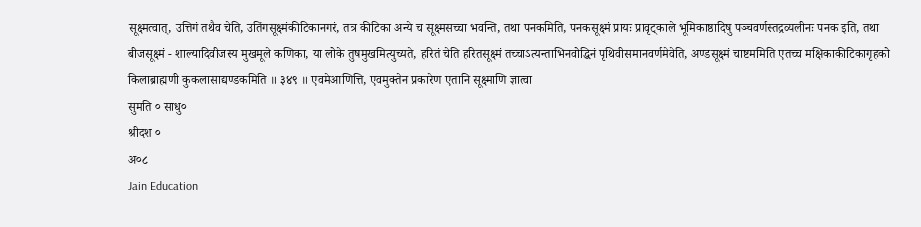सूक्ष्मत्वात्, उत्तिगं तथैव चेति, उतिंगसूक्ष्मंकीटिकानगरं, तत्र कीटिका अन्ये च सूक्ष्मसच्चा भवन्ति, तथा पनकमिति, पनकसूक्ष्मं प्रायः प्रावृट्काले भूमिकाष्ठादिषु पञ्चवर्णस्तद्रव्यलीनः पनक इति, तथा बीजसूक्ष्मं - शाल्यादिवीजस्य मुखमूले कणिका, या लोके तुषमुखमित्युच्यते, हरितं चेति हरितसूक्ष्मं तच्चाऽत्यन्ताभिनवोद्धिनं पृथिवीसमानवर्णमेवेति, अण्डसूक्ष्मं चाष्टममिति एतच्च मक्षिकाकीटिकागृहको किलाब्राह्मणी कुकलासाद्यण्डकमिति ॥ ३४९ ॥ एवमेआणित्ति, एवमुक्तेन प्रकारेण एतानि सूक्ष्माणि ज्ञात्वा
सुमति ० साधु०
श्रीदश ०
अ०८
Jain Education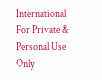International
For Private & Personal Use Only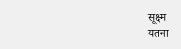सूक्ष्म
यतना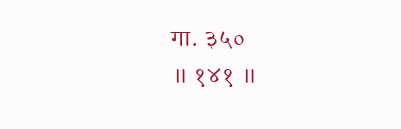गा. ३५०
॥ १४१ ॥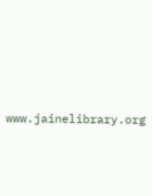www.jainelibrary.org